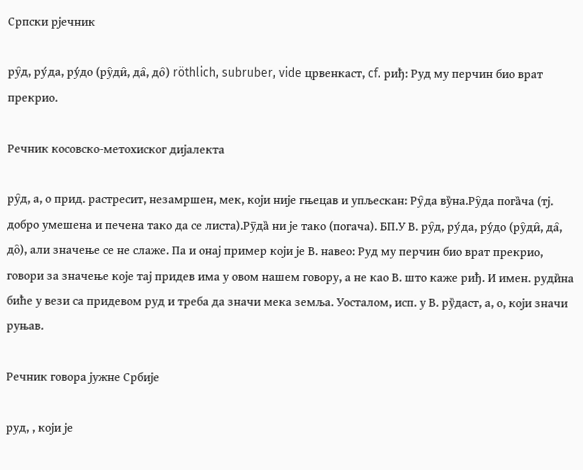Српски рјечник

ру̑д, ру́да, ру́до (ру̑ди̑, да̑, до̑) röthlich, subruber, vide црвенкаст, cf. риђ: Руд му перчин био врат прекрио.

Речник косовско-метохиског дијалекта

ру̑д, а, о прид. растресит, незамршен, мек, који није гњецав и упљескан: Ру̑да ву̏на.Ру̑да пога̏ча (тј. добро умешена и печена тако да се листа).Рӯда̏ ни је тако (погача). БП.У В. ру̑д, ру́да, ру́до (ру̑ди̑, да̑, до̑), али значење се не слаже. Па и онај пример који је В. навео: Руд му перчин био врат прекрио, говори за значење које тај придев има у овом нашем говору, а не као В. што каже риђ. И имен. руди̏на биће у вези са придевом руд и треба да значи мека земља. Уосталом, исп. у В. ру̏даст, а, о, који значи руњав.

Речник говора јужне Србије

руд, , који је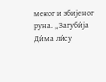меког и збијеног руна. „Загуби́ја Ди́ма ли́су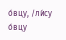о́вцу, /ли́су о́вцу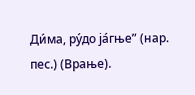Ди́ма, ру́до ја́гње” (нар. пес.) (Врање).